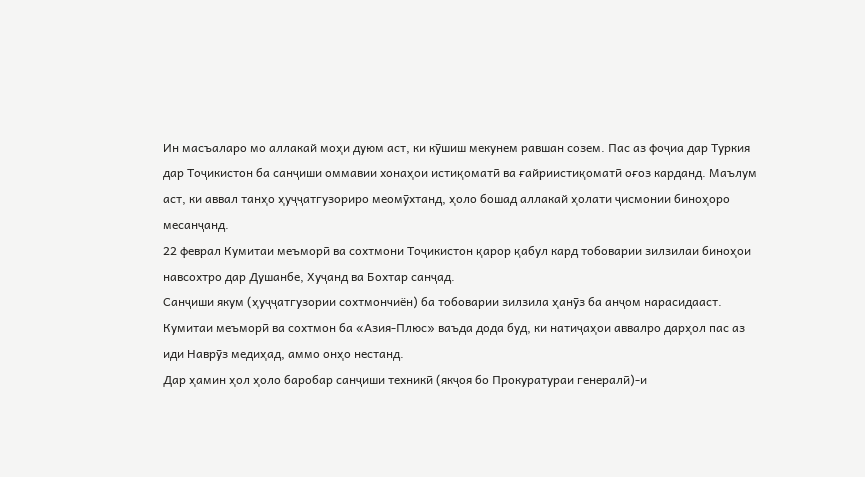Ин масъаларо мо аллакай моҳи дуюм аст, ки кӯшиш мекунем равшан созем. Пас аз фоҷиа дар Туркия дар Тоҷикистон ба санҷиши оммавии хонаҳои истиқоматӣ ва ғайриистиқоматӣ оғоз карданд. Маълум аст, ки аввал танҳо ҳуҷҷатгузориро меомӯхтанд, ҳоло бошад аллакай ҳолати ҷисмонии биноҳоро месанҷанд.
22 феврал Кумитаи меъморӣ ва сохтмони Тоҷикистон қарор қабул кард тобоварии зилзилаи биноҳои навсохтро дар Душанбе, Хуҷанд ва Бохтар санҷад.
Санҷиши якум (ҳуҷҷатгузории сохтмончиён) ба тобоварии зилзила ҳанӯз ба анҷом нарасидааст. Кумитаи меъморӣ ва сохтмон ба «Азия-Плюс» ваъда дода буд, ки натиҷаҳои аввалро дарҳол пас аз иди Наврӯз медиҳад, аммо онҳо нестанд.
Дар ҳамин ҳол ҳоло баробар санҷиши техникӣ (якҷоя бо Прокуратураи генералӣ)-и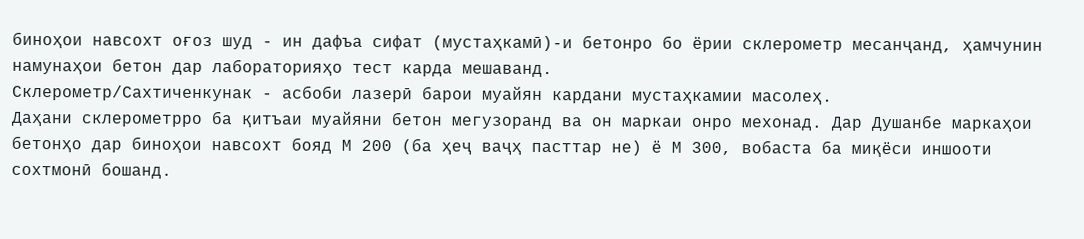биноҳои навсохт оғоз шуд - ин дафъа сифат (мустаҳкамӣ)-и бетонро бо ёрии склерометр месанҷанд, ҳамчунин намунаҳои бетон дар лабораторияҳо тест карда мешаванд.
Склерометр/Сахтиченкунак - асбоби лазерӣ барои муайян кардани мустаҳкамии масолеҳ.
Даҳани склерометрро ба қитъаи муайяни бетон мегузоранд ва он маркаи онро мехонад. Дар Душанбе маркаҳои бетонҳо дар биноҳои навсохт бояд М 200 (ба ҳеҷ ваҷҳ пасттар не) ё М 300, вобаста ба миқёси иншооти сохтмонӣ бошанд.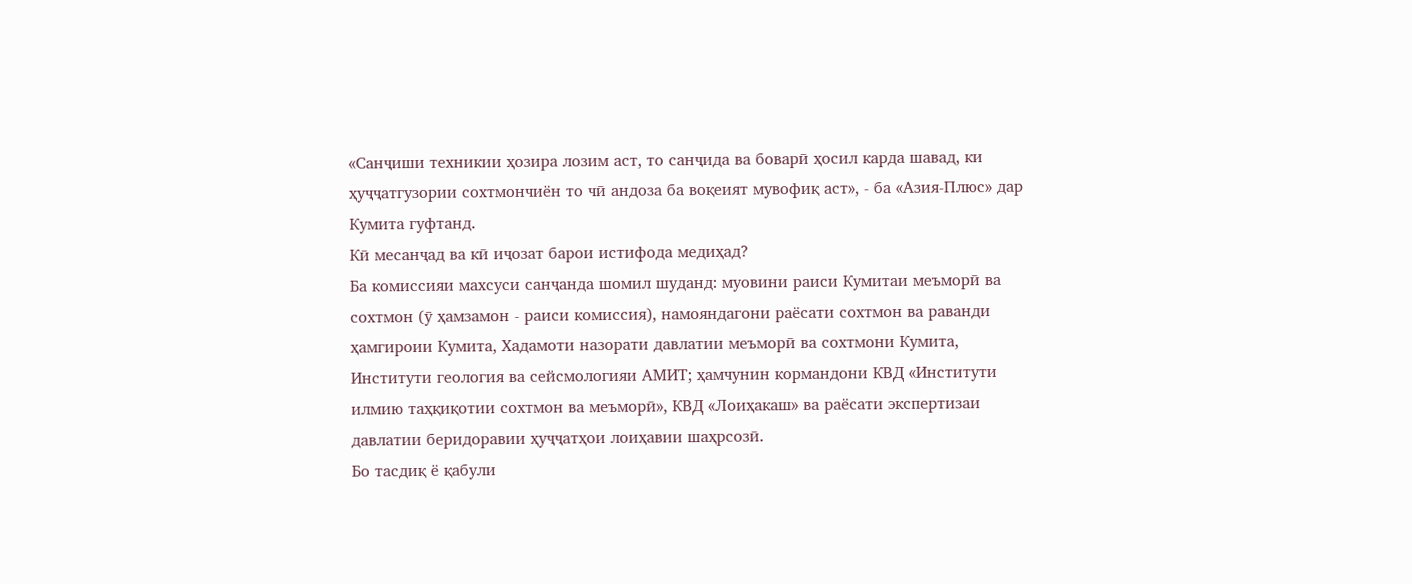«Санҷиши техникии ҳозира лозим аст, то санҷида ва боварӣ ҳосил карда шавад, ки ҳуҷҷатгузории сохтмончиён то чӣ андоза ба воқеият мувофиқ аст», - ба «Азия-Плюс» дар Кумита гуфтанд.
Кӣ месанҷад ва кӣ иҷозат барои истифода медиҳад?
Ба комиссияи махсуси санҷанда шомил шуданд: муовини раиси Кумитаи меъморӣ ва сохтмон (ӯ ҳамзамон - раиси комиссия), намояндагони раёсати сохтмон ва раванди ҳамгироии Кумита, Хадамоти назорати давлатии меъморӣ ва сохтмони Кумита, Институти геология ва сейсмологияи АМИТ; ҳамчунин кормандони КВД «Институти илмию таҳқиқотии сохтмон ва меъморӣ», КВД «Лоиҳакаш» ва раёсати экспертизаи давлатии беридоравии ҳуҷҷатҳои лоиҳавии шаҳрсозӣ.
Бо тасдиқ ё қабули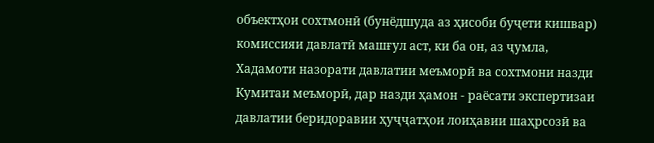объектҳои сохтмонӣ (бунёдшуда аз ҳисоби буҷети кишвар) комиссияи давлатӣ машғул аст, ки ба он, аз ҷумла, Хадамоти назорати давлатии меъморӣ ва сохтмони назди Кумитаи меъморӣ, дар назди ҳамон - раёсати экспертизаи давлатии беридоравии ҳуҷҷатҳои лоиҳавии шаҳрсозӣ ва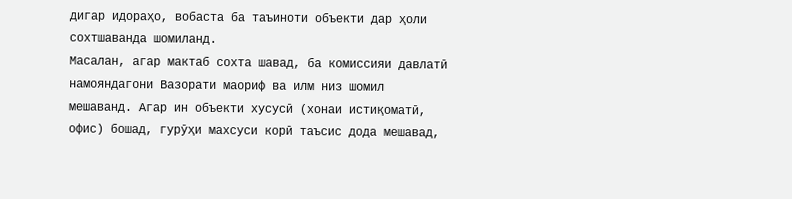дигар идораҳо, вобаста ба таъиноти объекти дар ҳоли сохтшаванда шомиланд.
Масалан, агар мактаб сохта шавад, ба комиссияи давлатӣ намояндагони Вазорати маориф ва илм низ шомил мешаванд. Агар ин объекти хусусӣ (хонаи истиқоматӣ, офис) бошад, гурӯҳи махсуси корӣ таъсис дода мешавад,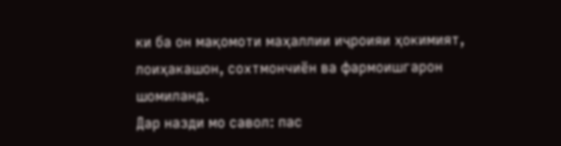ки ба он мақомоти маҳаллии иҷроияи ҳокимият, лоиҳакашон, сохтмончиён ва фармоишгарон шомиланд.
Дар назди мо савол: пас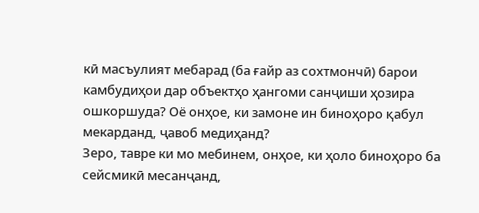кӣ масъулият мебарад (ба ғайр аз сохтмончӣ) барои камбудиҳои дар объектҳо ҳангоми санҷиши ҳозира ошкоршуда? Оё онҳое, ки замоне ин биноҳоро қабул мекарданд, ҷавоб медиҳанд?
Зеро, тавре ки мо мебинем, онҳое, ки ҳоло биноҳоро ба сейсмикӣ месанҷанд,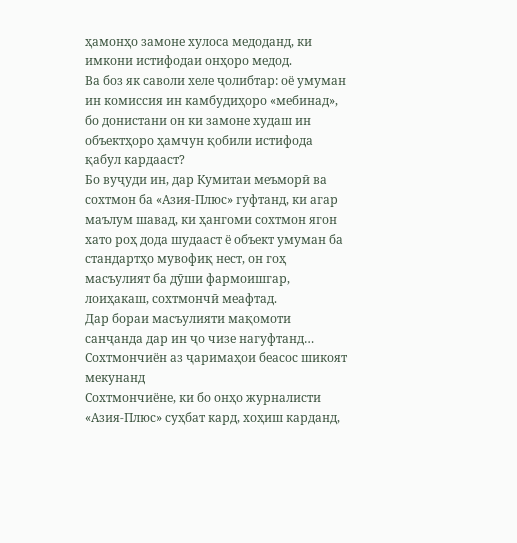ҳамонҳо замоне хулоса медоданд, ки имкони истифодаи онҳоро медод.
Ва боз як саволи хеле ҷолибтар: оё умуман ин комиссия ин камбудиҳоро «мебинад», бо донистани он ки замоне худаш ин объектҳоро ҳамчун қобили истифода қабул кардааст?
Бо вуҷуди ин, дар Кумитаи меъморӣ ва сохтмон ба «Азия-Плюс» гуфтанд, ки агар маълум шавад, ки ҳангоми сохтмон ягон хато роҳ дода шудааст ё объект умуман ба стандартҳо мувофиқ нест, он гоҳ масъулият ба дӯши фармоишгар, лоиҳакаш, сохтмончӣ меафтад.
Дар бораи масъулияти мақомоти санҷанда дар ин ҷо чизе нагуфтанд…
Сохтмончиён аз ҷаримаҳои беасос шикоят мекунанд
Сохтмончиёне, ки бо онҳо журналисти «Азия-Плюс» суҳбат кард, хоҳиш карданд,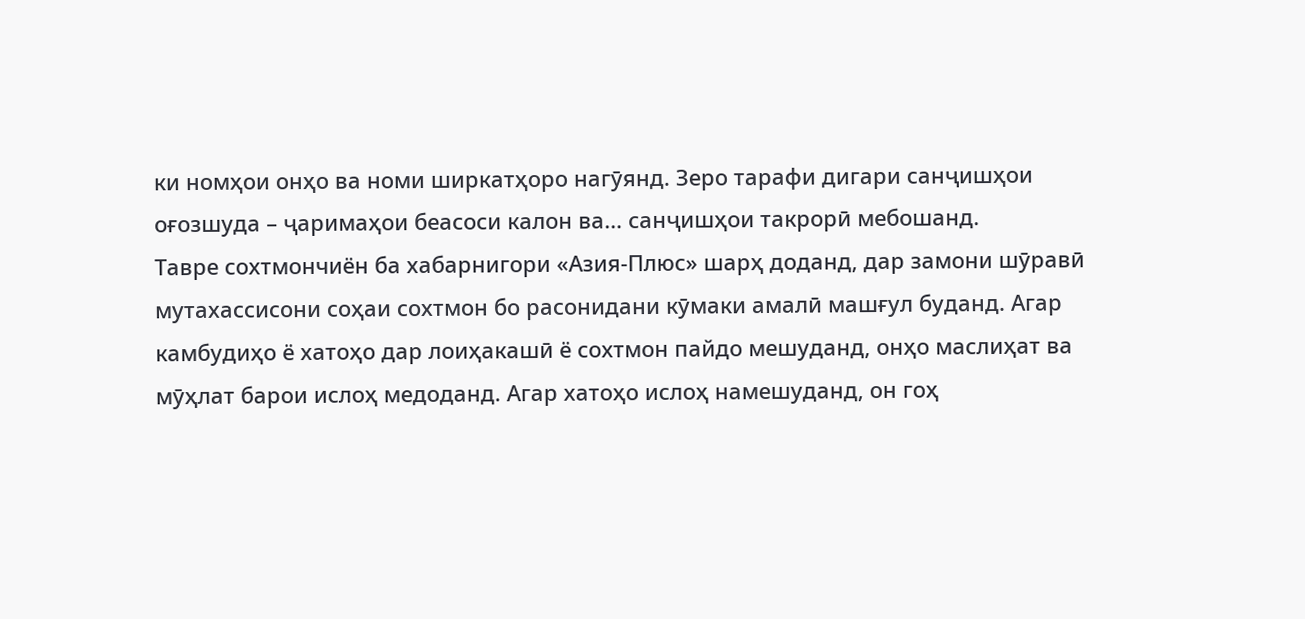ки номҳои онҳо ва номи ширкатҳоро нагӯянд. Зеро тарафи дигари санҷишҳои оғозшуда – ҷаримаҳои беасоси калон ва… санҷишҳои такрорӣ мебошанд.
Тавре сохтмончиён ба хабарнигори «Азия-Плюс» шарҳ доданд, дар замони шӯравӣ мутахассисони соҳаи сохтмон бо расонидани кӯмаки амалӣ машғул буданд. Агар камбудиҳо ё хатоҳо дар лоиҳакашӣ ё сохтмон пайдо мешуданд, онҳо маслиҳат ва мӯҳлат барои ислоҳ медоданд. Агар хатоҳо ислоҳ намешуданд, он гоҳ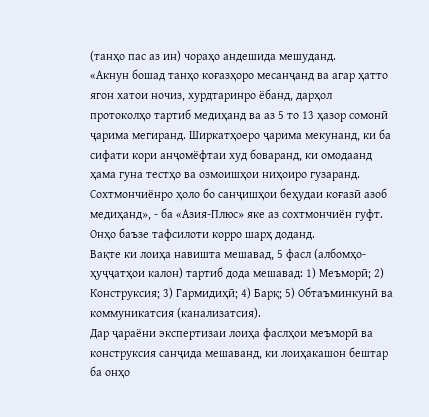(танҳо пас аз ин) чораҳо андешида мешуданд.
«Акнун бошад танҳо коғазҳоро месанҷанд ва агар ҳатто ягон хатои ночиз, хурдтаринро ёбанд, дарҳол протоколҳо тартиб медиҳанд ва аз 5 то 13 ҳазор сомонӣ ҷарима мегиранд. Ширкатҳоеро ҷарима мекунанд, ки ба сифати кори анҷомёфтаи худ боваранд, ки омодаанд ҳама гуна тестҳо ва озмоишҳои ниҳоиро гузаранд. Сохтмончиёнро ҳоло бо санҷишҳои беҳудаи коғазӣ азоб медиҳанд», - ба «Азия-Плюс» яке аз сохтмончиён гуфт.
Онҳо баъзе тафсилоти корро шарҳ доданд.
Вақте ки лоиҳа навишта мешавад, 5 фасл (албомҳо-ҳуҷҷатҳои калон) тартиб дода мешавад: 1) Меъморӣ; 2) Конструксия; 3) Гармидиҳӣ; 4) Барқ; 5) Обтаъминкунӣ ва коммуникатсия (канализатсия).
Дар ҷараёни экспертизаи лоиҳа фаслҳои меъморӣ ва конструксия санҷида мешаванд, ки лоиҳакашон бештар ба онҳо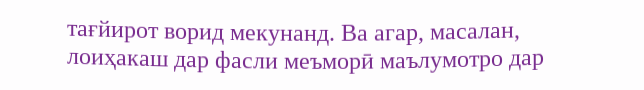тағйирот ворид мекунанд. Ва агар, масалан, лоиҳакаш дар фасли меъморӣ маълумотро дар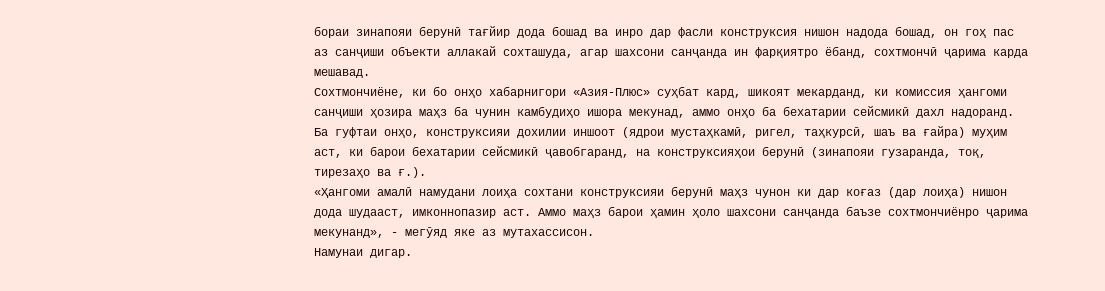бораи зинапояи берунӣ тағйир дода бошад ва инро дар фасли конструксия нишон надода бошад, он гоҳ пас аз санҷиши объекти аллакай сохташуда, агар шахсони санҷанда ин фарқиятро ёбанд, сохтмончӣ ҷарима карда мешавад.
Сохтмончиёне, ки бо онҳо хабарнигори «Азия-Плюс» суҳбат кард, шикоят мекарданд, ки комиссия ҳангоми санҷиши ҳозира маҳз ба чунин камбудиҳо ишора мекунад, аммо онҳо ба бехатарии сейсмикӣ дахл надоранд. Ба гуфтаи онҳо, конструксияи дохилии иншоот (ядрои мустаҳкамӣ, ригел, таҳкурсӣ, шаъ ва ғайра) муҳим аст, ки барои бехатарии сейсмикӣ ҷавобгаранд, на конструксияҳои берунӣ (зинапояи гузаранда, тоқ, тирезаҳо ва ғ.).
«Ҳангоми амалӣ намудани лоиҳа сохтани конструксияи берунӣ маҳз чунон ки дар коғаз (дар лоиҳа) нишон дода шудааст, имконнопазир аст. Аммо маҳз барои ҳамин ҳоло шахсони санҷанда баъзе сохтмончиёнро ҷарима мекунанд», - мегӯяд яке аз мутахассисон.
Намунаи дигар.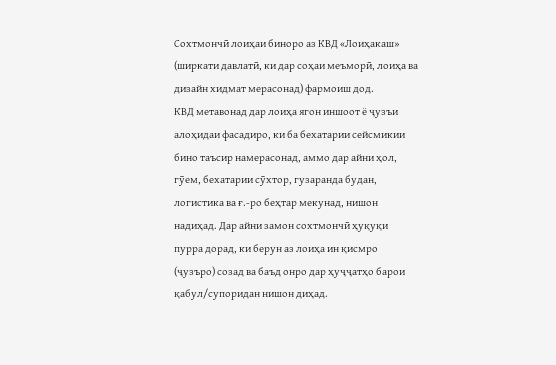Сохтмончӣ лоиҳаи биноро аз КВД «Лоиҳакаш» (ширкати давлатӣ, ки дар соҳаи меъморӣ, лоиҳа ва дизайн хидмат мерасонад) фармоиш дод.
КВД метавонад дар лоиҳа ягон иншоот ё ҷузъи алоҳидаи фасадиро, ки ба бехатарии сейсмикии бино таъсир намерасонад, аммо дар айни ҳол, гӯем, бехатарии сӯхтор, гузаранда будан, логистика ва ғ.-ро беҳтар мекунад, нишон надиҳад. Дар айни замон сохтмончӣ ҳуқуқи пурра дорад, ки берун аз лоиҳа ин қисмро (ҷузъро) созад ва баъд онро дар ҳуҷҷатҳо барои қабул/супоридан нишон диҳад.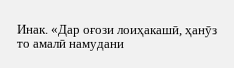Инак. «Дар оғози лоиҳакашӣ, ҳанӯз то амалӣ намудани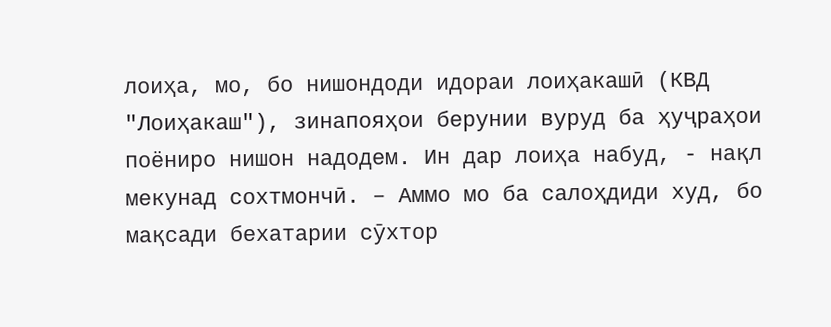лоиҳа, мо, бо нишондоди идораи лоиҳакашӣ (КВД "Лоиҳакаш"), зинапояҳои берунии вуруд ба ҳуҷраҳои поёниро нишон надодем. Ин дар лоиҳа набуд, - нақл мекунад сохтмончӣ. – Аммо мо ба салоҳдиди худ, бо мақсади бехатарии сӯхтор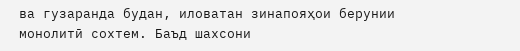ва гузаранда будан, иловатан зинапояҳои берунии монолитӣ сохтем. Баъд шахсони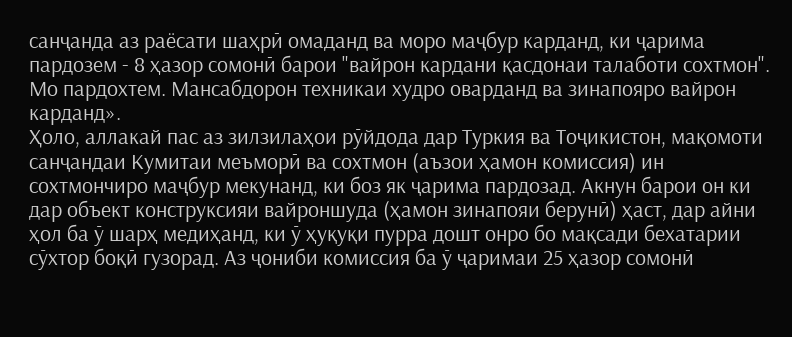санҷанда аз раёсати шаҳрӣ омаданд ва моро маҷбур карданд, ки ҷарима пардозем - 8 ҳазор сомонӣ барои "вайрон кардани қасдонаи талаботи сохтмон". Мо пардохтем. Мансабдорон техникаи худро оварданд ва зинапояро вайрон карданд».
Ҳоло, аллакай пас аз зилзилаҳои рӯйдода дар Туркия ва Тоҷикистон, мақомоти санҷандаи Кумитаи меъморӣ ва сохтмон (аъзои ҳамон комиссия) ин сохтмончиро маҷбур мекунанд, ки боз як ҷарима пардозад. Акнун барои он ки дар объект конструксияи вайроншуда (ҳамон зинапояи берунӣ) ҳаст, дар айни ҳол ба ӯ шарҳ медиҳанд, ки ӯ ҳуқуқи пурра дошт онро бо мақсади бехатарии сӯхтор боқӣ гузорад. Аз ҷониби комиссия ба ӯ ҷаримаи 25 ҳазор сомонӣ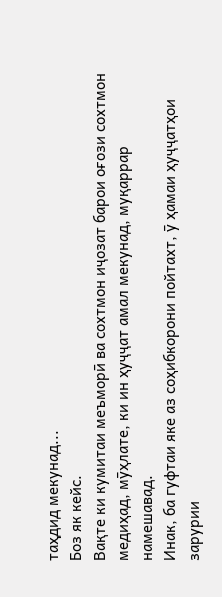таҳдид мекунад...
Боз як кейс.
Вақте ки кумитаи меъморӣ ва сохтмон иҷозат барои оғози сохтмон медиҳад, мӯҳлате, ки ин ҳуҷҷат амал мекунад, муқаррар намешавад.
Инак, ба гуфтаи яке аз соҳибкорони пойтахт, ӯ ҳамаи ҳуҷҷатҳои зарурии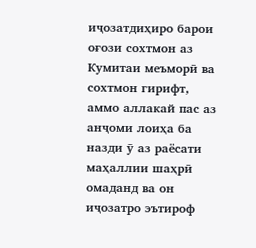иҷозатдиҳиро барои оғози сохтмон аз Кумитаи меъморӣ ва сохтмон гирифт, аммо аллакай пас аз анҷоми лоиҳа ба назди ӯ аз раёсати маҳаллии шаҳрӣ омаданд ва он иҷозатро эътироф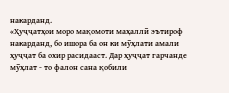накарданд.
«Ҳуҷҷатҳои моро мақомоти маҳаллӣ эътироф накарданд, бо ишора ба он ки мӯҳлати амали ҳуҷҷат ба охир расидааст. Дар ҳуҷҷат гарчанде мӯҳлат - то фалон сана қобили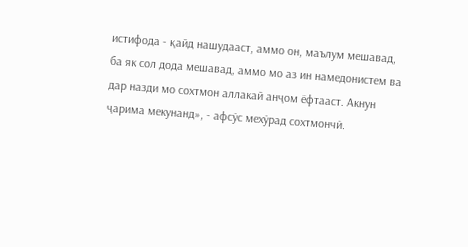истифода - қайд нашудааст, аммо он, маълум мешавад, ба як сол дода мешавад, аммо мо аз ин намедонистем ва дар назди мо сохтмон аллакай анҷом ёфтааст. Акнун ҷарима мекунанд», - афсӯс мехӯрад сохтмончӣ.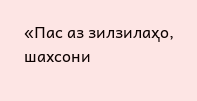«Пас аз зилзилаҳо, шахсони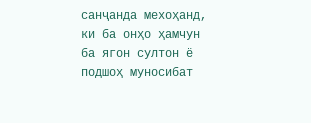санҷанда мехоҳанд, ки ба онҳо ҳамчун ба ягон султон ё подшоҳ муносибат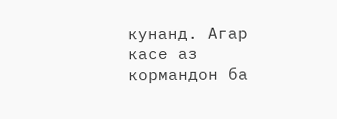кунанд. Агар касе аз кормандон ба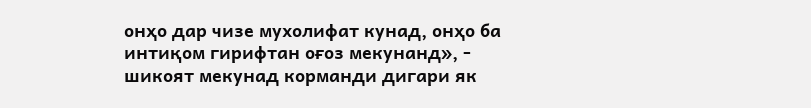онҳо дар чизе мухолифат кунад, онҳо ба интиқом гирифтан оғоз мекунанд», - шикоят мекунад корманди дигари як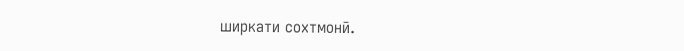ширкати сохтмонӣ.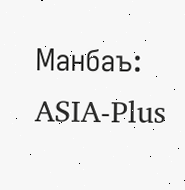Манбаъ: ASIA-Plus